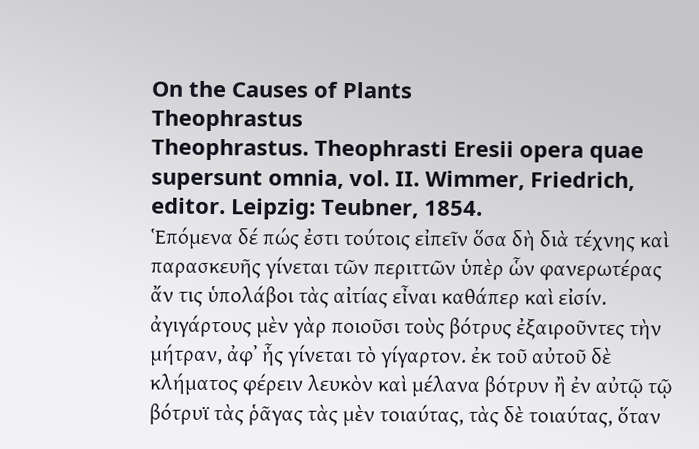On the Causes of Plants
Theophrastus
Theophrastus. Theophrasti Eresii opera quae supersunt omnia, vol. II. Wimmer, Friedrich, editor. Leipzig: Teubner, 1854.
Ἑπόμενα δέ πώς ἐστι τούτοις εἰπεῖν ὅσα δὴ διὰ τέχνης καὶ παρασκευῆς γίνεται τῶν περιττῶν ὑπὲρ ὧν φανερωτέρας ἄν τις ὑπολάβοι τὰς αἰτίας εἶναι καθάπερ καὶ εἰσίν. ἀγιγάρτους μὲν γὰρ ποιοῦσι τοὺς βότρυς ἐξαιροῦντες τὴν μήτραν, ἀφ᾽ ἧς γίνεται τὸ γίγαρτον. ἐκ τοῦ αὐτοῦ δὲ κλήματος φέρειν λευκὸν καὶ μέλανα βότρυν ἢ ἐν αὐτῷ τῷ βότρυϊ τὰς ῥᾶγας τὰς μὲν τοιαύτας, τὰς δὲ τοιαύτας, ὅταν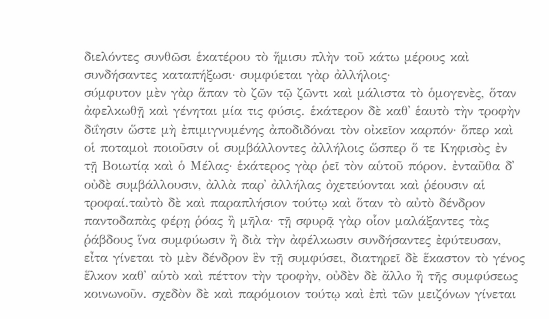διελόντες συνθῶσι ἑκατέρου τὸ ἥμισυ πλὴν τοῦ κάτω μέρους καὶ συνδήσαντες καταπήξωσι· συμφύεται γὰρ ἀλλήλοις·
σύμφυτον μὲν γὰρ ἅπαν τὸ ζῶν τῷ ζῶντι καὶ μάλιστα τὸ ὁμογενὲς, ὅταν ἀφελκωθῇ καὶ γένηται μία τις φύσις. ἑκάτερον δὲ καθ᾽ ἑαυτὸ τὴν τροφὴν διΐησιν ὥστε μὴ ἐπιμιγνυμένης ἀποδιδόναι τὸν οἰκεῖον καρπόν· ὅπερ καὶ οἱ ποταμοὶ ποιοῦσιν οἱ συμβάλλοντες ἀλλήλοις ὥσπερ ὅ τε Κηφισὸς ἐν
τῇ Βοιωτίᾳ καὶ ὁ Μέλας· ἑκάτερος γὰρ ῥεῖ τὸν αὑτοῦ πόρον. ἐνταῦθα δ᾽ οὐδὲ συμβάλλουσιν, ἀλλὰ παρ᾽ ἀλλήλας ὀχετεύονται καὶ ῥέουσιν αἱ τροφαί.ταὐτὸ δὲ καὶ παραπλήσιον τούτῳ καὶ ὅταν τὸ αὐτὸ δένδρον παντοδαπὰς φέρῃ ῥόας ἢ μῆλα· τῇ σφυρᾷ γὰρ οἷον μαλάξαντες τὰς ῥάβδους ἵνα συμφύωσιν ἢ διὰ τὴν ἀφέλκωσιν συνδήσαντες ἐφύτευσαν, εἶτα γίνεται τὸ μὲν δένδρον ἓν τῇ συμφύσει, διατηρεῖ δὲ ἕκαστον τὸ γένος ἕλκον καθ᾽ αὑτὸ καὶ πέττον τὴν τροφὴν, οὐδὲν δὲ ἄλλο ἢ τῆς συμφύσεως κοινωνοῦν. σχεδὸν δὲ καὶ παρόμοιον τούτῳ καὶ ἐπὶ τῶν μειζόνων γίνεται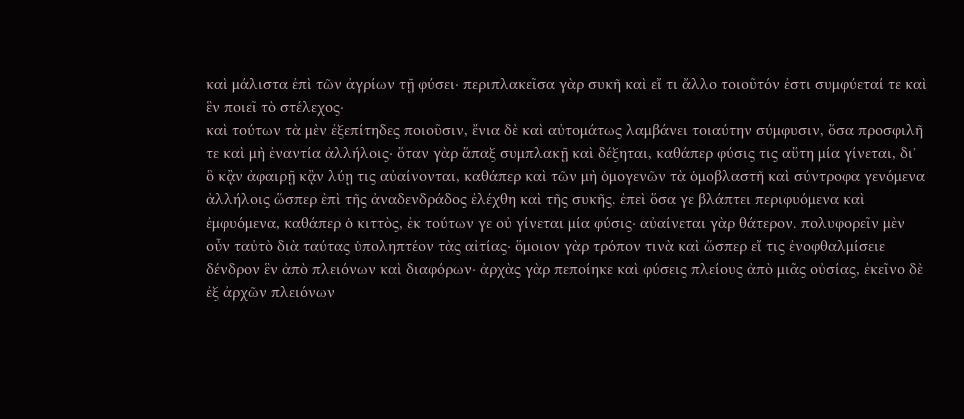καὶ μάλιστα ἐπὶ τῶν ἀγρίων τῇ φύσει· περιπλακεῖσα γὰρ συκῆ καὶ εἴ τι ἄλλο τοιοῦτόν ἐστι συμφύεταί τε καὶ ἓν ποιεῖ τὸ στέλεχος·
καὶ τούτων τὰ μὲν ἐξεπίτηδες ποιοῦσιν, ἔνια δὲ καὶ αὐτομάτως λαμβάνει τοιαύτην σύμφυσιν, ὅσα προσφιλῆ τε καὶ μὴ ἐναντία ἀλλήλοις· ὅταν γὰρ ἅπαξ συμπλακῇ καὶ δέξηται, καθάπερ φύσις τις αὕτη μία γίνεται, δι᾽ ὃ κᾂν ἀφαιρῇ κᾂν λύῃ τις αὐαίνονται, καθάπερ καὶ τῶν μὴ ὁμογενῶν τὰ ὁμοβλαστῆ καὶ σύντροφα γενόμενα ἀλλήλοις ὥσπερ ἐπὶ τῆς ἀναδενδράδος ἐλέχθη καὶ τῆς συκῆς. ἐπεὶ ὅσα γε βλάπτει περιφυόμενα καὶ ἐμφυόμενα, καθάπερ ὁ κιττὸς, ἐκ τούτων γε οὐ γίνεται μία φύσις· αὐαίνεται γὰρ θάτερον. πολυφορεῖν μὲν οὖν ταὐτὸ διὰ ταύτας ὑποληπτέον τὰς αἰτίας· ὅμοιον γὰρ τρόπον τινὰ καὶ ὥσπερ εἴ τις ἐνοφθαλμίσειε δένδρον ἓν ἀπὸ πλειόνων καὶ διαφόρων· ἀρχὰς γὰρ πεποίηκε καὶ φύσεις πλείους ἀπὸ μιᾶς οὐσίας, ἐκεῖνο δὲ ἐξ ἀρχῶν πλειόνων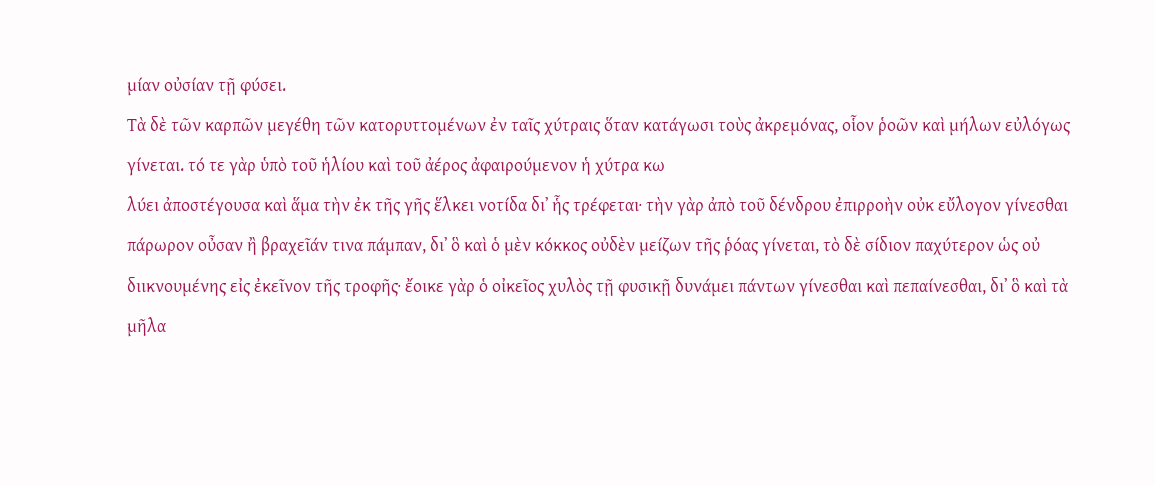μίαν οὐσίαν τῇ φύσει.
Τὰ δὲ τῶν καρπῶν μεγέθη τῶν κατορυττομένων ἐν ταῖς χύτραις ὅταν κατάγωσι τοὺς ἀκρεμόνας, οἷον ῥοῶν καὶ μήλων εὐλόγως γίνεται. τό τε γὰρ ὑπὸ τοῦ ἡλίου καὶ τοῦ ἀέρος ἀφαιρούμενον ἡ χύτρα κω
λύει ἀποστέγουσα καὶ ἅμα τὴν ἐκ τῆς γῆς ἕλκει νοτίδα δι᾽ ἧς τρέφεται· τὴν γὰρ ἀπὸ τοῦ δένδρου ἐπιρροὴν οὐκ εὔλογον γίνεσθαι πάρωρον οὖσαν ἢ βραχεῖάν τινα πάμπαν, δι᾽ ὃ καὶ ὁ μὲν κόκκος οὐδὲν μείζων τῆς ῥόας γίνεται, τὸ δὲ σίδιον παχύτερον ὡς οὐ διικνουμένης εἰς ἐκεῖνον τῆς τροφῆς· ἔοικε γὰρ ὁ οἰκεῖος χυλὸς τῇ φυσικῇ δυνάμει πάντων γίνεσθαι καὶ πεπαίνεσθαι, δι᾽ ὃ καὶ τὰ μῆλα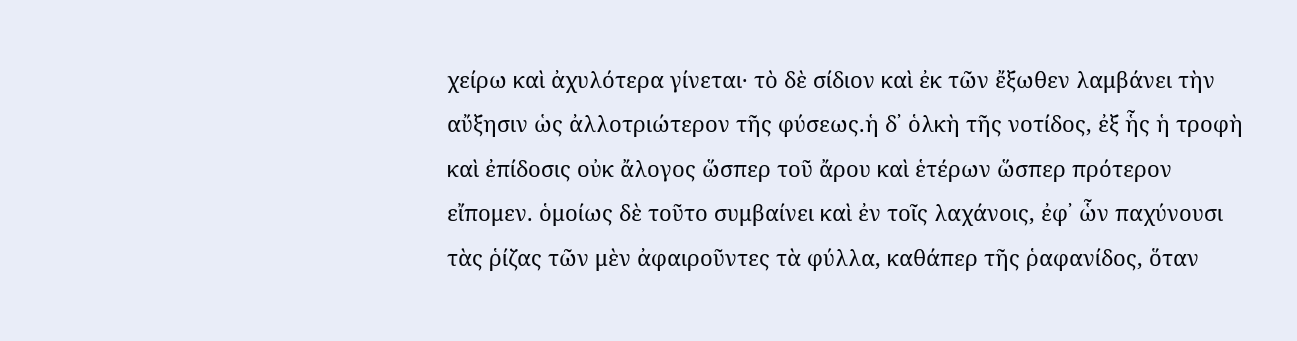χείρω καὶ ἀχυλότερα γίνεται· τὸ δὲ σίδιον καὶ ἐκ τῶν ἔξωθεν λαμβάνει τὴν αὔξησιν ὡς ἀλλοτριώτερον τῆς φύσεως.ἡ δ᾽ ὁλκὴ τῆς νοτίδος, ἐξ ἧς ἡ τροφὴ καὶ ἐπίδοσις οὐκ ἄλογος ὥσπερ τοῦ ἄρου καὶ ἑτέρων ὥσπερ πρότερον εἴπομεν. ὁμοίως δὲ τοῦτο συμβαίνει καὶ ἐν τοῖς λαχάνοις, ἐφ᾽ ὧν παχύνουσι τὰς ῥίζας τῶν μὲν ἀφαιροῦντες τὰ φύλλα, καθάπερ τῆς ῥαφανίδος, ὅταν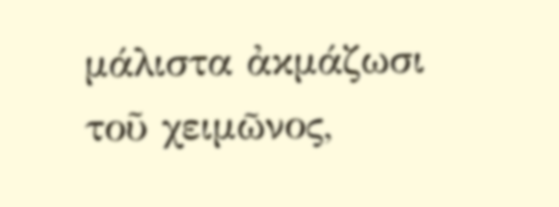μάλιστα ἀκμάζωσι τοῦ χειμῶνος,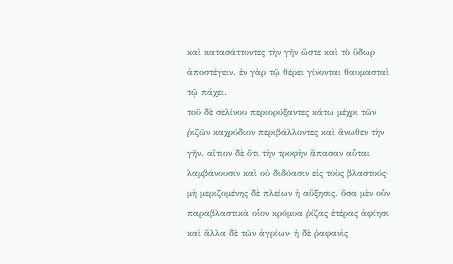καὶ κατασάττοντες τὴν γῆν ὥστε καὶ τὸ ὕδωρ ἀποστέγειν. ἐν γὰρ τῷ θέρει γίνονται θαυμασταὶ τῷ πάχει.
τοῦ δὲ σελίνου περιορύξαντες κάτω μέχρι τῶν ῥιζῶν καχρύδιον περιβάλλοντες καὶ ἄνωθεν τὴν γῆν. αἴτιον δὲ ὅτι τὴν τροφὴν ἅπασαν αὗται λαμβάνουσιν καὶ οὐ διδόασιν εἰς τοὺς βλαστούς· μὴ μεριζομένης δὲ πλείων ἡ αὔξησις. ὅσα μὲν οὖν παραβλαστικὰ οἷον κρόμυα ῥίζας ἑτέρας ἀφίησι καὶ ἄλλα δὲ τῶν ἀγρίων· ἡ δὲ ῥαφανὶς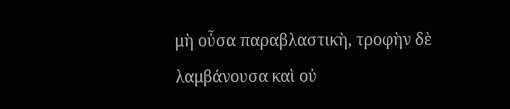μὴ οὖσα παραβλαστικὴ, τροφὴν δὲ λαμβάνουσα καὶ οὐ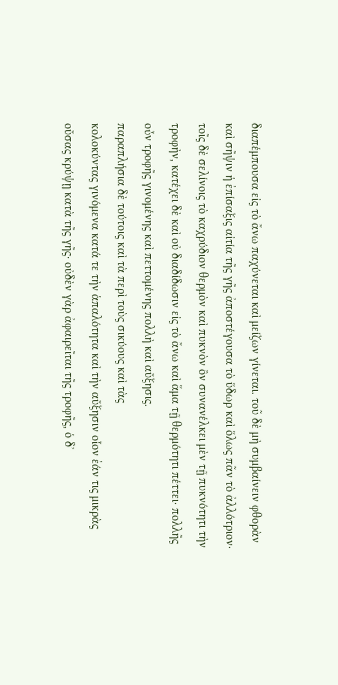διαπέμπουσα εἰς τὸ ἄνω παχύνεται καὶ μείζων γίνεται. τοῦ δὲ μὴ συμβαίνειν φθορὰν καὶ σῆψιν ἡ ἐπίσαξις αἰτία τῆς γῆς ἀποστέγουσα τὸ ὕδωρ καὶ ὅλως πᾶν τὸ ἀλλότριον· τοῖς δὲ σελίνοις τὸ καχρύδιον θερμὸν καὶ πυκνὸν ὂν συνανέλκει μὲν τῇ πυκνότητι τὴν τροφὴν, κατέχει δὲ καὶ οὐ διαδίδωσιν εἰς τὸ ἄνω καὶ ἅμα τῇ θερμότητι πέττει· πολλῆς οὖν τροφῆς γινομένης καὶ πεττομένης πολλὴ καὶ αὔξησις.
παραπλήσια δὲ τούτοις καὶ τὰ περὶ τοὺς σικύους καὶ τὰς
κολοκύντας γινόμενα κατά τε τὴν ἁπαλότητα καὶ τὴν αὔξησιν οἷον ἐάν τις μικρὰς οὔσας κρύψῃ κατὰ τῆς γῆς· οὐδὲν γὰρ ἀφαιρεῖται τῆς τροφῆς, ὁ δ᾽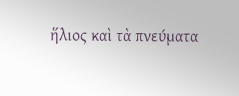ἥλιος καὶ τὰ πνεύματα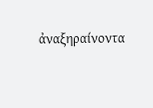ἀναξηραίνοντα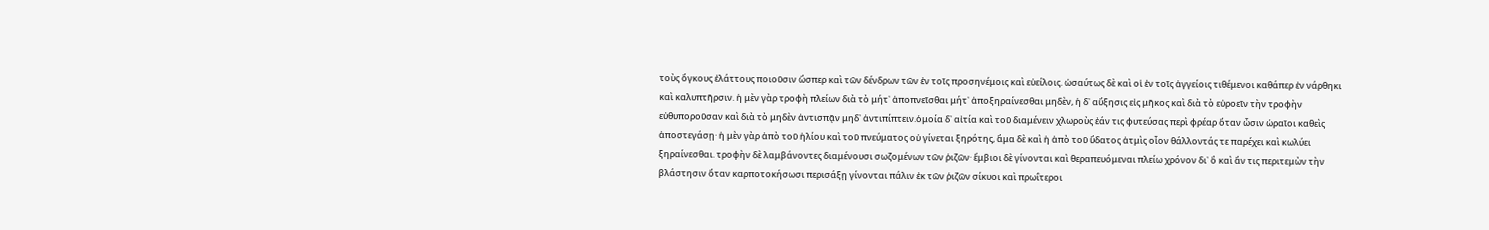τοὺς ὄγκους ἐλάττους ποιοῦσιν ὥσπερ καὶ τῶν δένδρων τῶν ἐν τοῖς προσηνέμοις καὶ εὐείλοις. ὡσαύτως δὲ καὶ οἱ ἐν τοῖς ἀγγείοις τιθέμενοι καθάπερ ἐν νάρθηκι καὶ καλυπτῆρσιν. ἡ μὲν γὰρ τροφὴ πλείων διὰ τὸ μήτ᾽ ἀποπνεῖσθαι μήτ᾽ ἀποξηραίνεσθαι μηδὲν, ἡ δ᾽ αὔξησις εἰς μῆκος καὶ διὰ τὸ εὐροεῖν τὴν τροφὴν εὐθυποροῦσαν καὶ διὰ τὸ μηδὲν ἀντισπᾷν μηδ᾽ ἀντιπίπτειν.ὁμοία δ᾽ αἰτία καὶ τοῦ διαμένειν χλωροὺς ἐάν τις φυτεύσας περὶ φρέαρ ὅταν ὦσιν ὡραῖοι καθεὶς ἀποστεγάσῃ· ἡ μὲν γὰρ ἀπὸ τοῦ ἡλίου καὶ τοῦ πνεύματος οὐ γίνεται ξηρότης, ἅμα δὲ καὶ ἡ ἀπὸ τοῦ ὕδατος ἀτμὶς οἷον θάλλοντάς τε παρέχει καὶ κωλύει ξηραίνεσθαι. τροφὴν δὲ λαμβάνοντες διαμένουσι σωζομένων τῶν ῥιζῶν· ἔμβιοι δὲ γίνονται καὶ θεραπευόμεναι πλείω χρόνον δι᾽ ὃ καὶ ἄν τις περιτεμὼν τὴν βλάστησιν ὅταν καρποτοκήσωσι περισάξῃ γίνονται πάλιν ἐκ τῶν ῥιζῶν σίκυοι καὶ πρωΐτεροι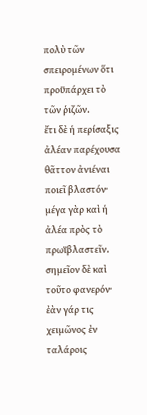πολὺ τῶν σπειρομένων ὅτι προϋπάρχει τὸ τῶν ῥιζῶν.
ἔτι δὲ ἡ περίσαξις ἀλέαν παρέχουσα θᾶττον ἀνιέναι ποιεῖ βλαστόν· μέγα γὰρ καὶ ἡ ἀλέα πρὸς τὸ πρωϊβλαστεῖν. σημεῖον δὲ καὶ τοῦτο φανερόν· ἐὰν γάρ τις χειμῶνος ἐν ταλάροις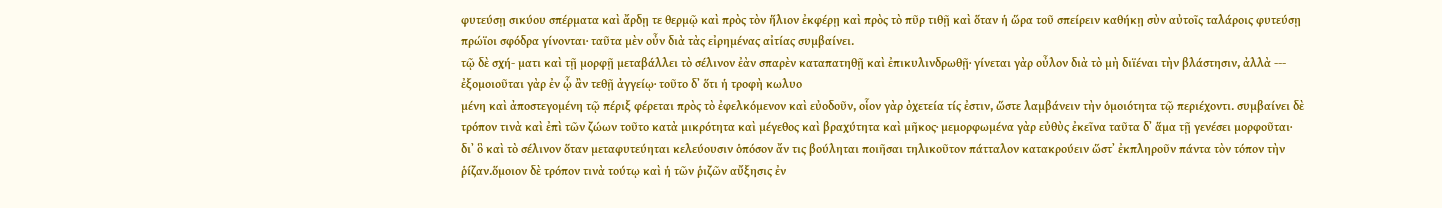φυτεύσῃ σικύου σπέρματα καὶ ἄρδῃ τε θερμῷ καὶ πρὸς τὸν ἥλιον ἐκφέρῃ καὶ πρὸς τὸ πῦρ τιθῇ καὶ ὅταν ἡ ὥρα τοῦ σπείρειν καθήκῃ σὺν αὐτοῖς ταλάροις φυτεύσῃ πρώϊοι σφόδρα γίνονται· ταῦτα μὲν οὖν διὰ τὰς εἰρημένας αἰτίας συμβαίνει.
τῷ δὲ σχή- ματι καὶ τῇ μορφῇ μεταβάλλει τὸ σέλινον ἐὰν σπαρὲν καταπατηθῇ καὶ ἐπικυλινδρωθῇ· γίνεται γὰρ οὖλον διὰ τὸ μὴ διϊέναι τὴν βλάστησιν, ἀλλὰ --- ἐξομοιοῦται γὰρ ἐν ᾧ ἂν τεθῇ ἀγγείῳ· τοῦτο δ᾽ ὅτι ἡ τροφὴ κωλυο
μένη καὶ ἀποστεγομένη τῷ πέριξ φέρεται πρὸς τὸ ἐφελκόμενον καὶ εὐοδοῦν, οἷον γὰρ ὀχετεία τίς ἐστιν, ὥστε λαμβάνειν τὴν ὁμοιότητα τῷ περιέχοντι. συμβαίνει δὲ τρόπον τινὰ καὶ ἐπὶ τῶν ζώων τοῦτο κατὰ μικρότητα καὶ μέγεθος καὶ βραχύτητα καὶ μῆκος· μεμορφωμένα γὰρ εὐθὺς ἐκεῖνα ταῦτα δ᾽ ἅμα τῇ γενέσει μορφοῦται· δι᾽ ὃ καὶ τὸ σέλινον ὅταν μεταφυτεύηται κελεύουσιν ὁπόσον ἄν τις βούληται ποιῆσαι τηλικοῦτον πάτταλον κατακρούειν ὥστ᾽ ἐκπληροῦν πάντα τὸν τόπον τὴν ῥίζαν.ὅμοιον δὲ τρόπον τινὰ τούτῳ καὶ ἡ τῶν ῥιζῶν αὔξησις ἐν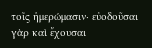τοῖς ἡμερώμασιν· εὐοδοῦσαι γὰρ καὶ ἔχουσαι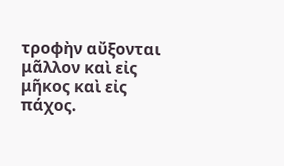τροφὴν αὔξονται μᾶλλον καὶ εἰς μῆκος καὶ εἰς πάχος.